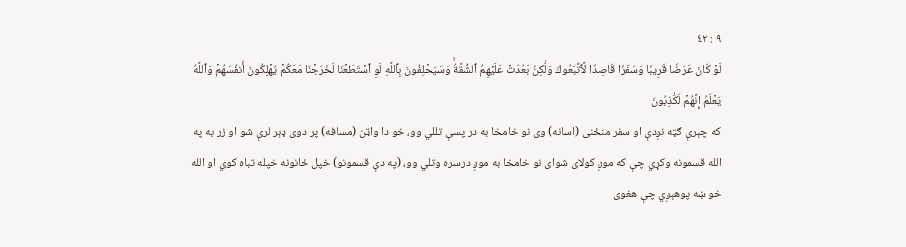٩ : ٤٢
لَوۡ كَانَ عَرَضٗا قَرِيبٗا وَسَفَرٗا قَاصِدٗا لَّٱتَّبَعُوكَ وَلَٰكِنۢ بَعُدَتۡ عَلَيۡهِمُ ٱلشُّقَّةُۚ وَسَيَحۡلِفُونَ بِٱللَّهِ لَوِ ٱسۡتَطَعۡنَا لَخَرَجۡنَا مَعَكُمۡ يُهۡلِكُونَ أَنفُسَهُمۡ وَٱللَّهُ يَعۡلَمُ إِنَّهُمۡ لَكَٰذِبُونَ
كه چېرې ګټه نږدې او سفر منځنى (اسانه) وى نو خامخا به در پسې تللي وو، خو دا واټن (مسافه) پر دوى ډېر لرې شو او زر به په الله قسمونه وكړي چې كه موږ كولاى شواى نو خامخا به موږ درسره وتلي وو، (په دې قسمونو) خپل ځانونه خپله تباه كوي او الله خو ښه پوهېږي چې هغوى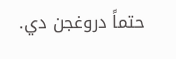حتماً دروغجن دي.